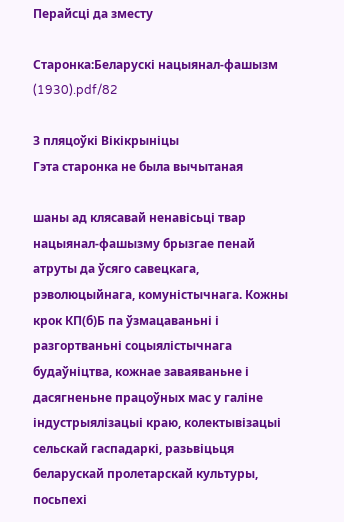Перайсці да зместу

Старонка:Беларускі нацыянал-фашызм (1930).pdf/82

З пляцоўкі Вікікрыніцы
Гэта старонка не была вычытаная

шаны ад клясавай ненавісьці твар нацыянал-фашызму брызгае пенай атруты да ўсяго савецкага, рэволюцыйнага, комуністычнага. Кожны крок КП(б)Б па ўзмацаваньні і разгортваньні соцыялістычнага будаўніцтва, кожнае заваяваньне і дасягненьне працоўных мас у галіне індустрыялізацыі краю, колектывізацыі сельскай гаспадаркі, разьвіцьця беларускай пролетарскай культуры, посьпехі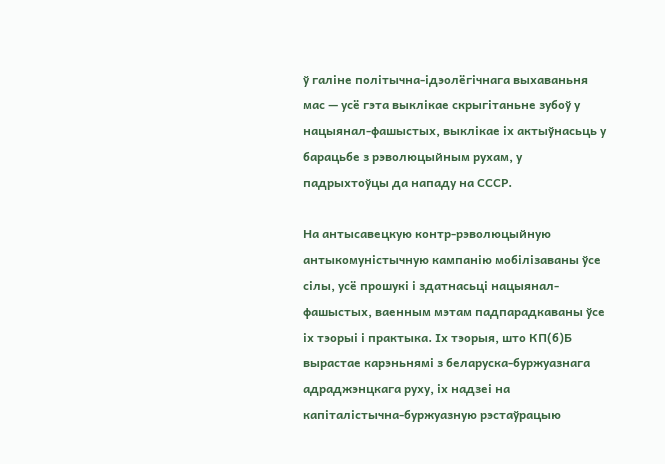ў галіне політычна-ідэолёгічнага выхаваньня мас — усё гэта выклікае скрыгітаньне зубоў у нацыянал-фашыстых, выклікае іх актыўнасьць у барацьбе з рэволюцыйным рухам, у падрыхтоўцы да нападу на СССР.

На антысавецкую контр-рэволюцыйную антыкомуністычную кампанію мобілізаваны ўсе сілы, усё прошукі і здатнасьці нацыянал-фашыстых, ваенным мэтам падпарадкаваны ўсе іх тэорыі і практыка. Іх тэорыя, што КП(б)Б вырастае карэньнямі з беларуска-буржуазнага адраджэнцкага руху, іх надзеі на капіталістычна-буржуазную рэстаўрацыю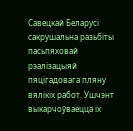Савецкай Беларусі сакрушальна разьбіты пасьпяховай рэалізацыяй пяцігадовага пляну вялікіх работ. Ушчэнт выкарчоўваецца іх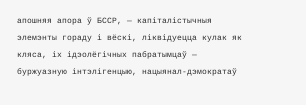апошняя апора ў БССР, — капіталістычныя элемэнты гораду і вёскі, ліквідуецца кулак як кляса, іх ідэолёгічных пабратымцаў — буржуазную інтэлігенцыю, нацыянал-дэмократаў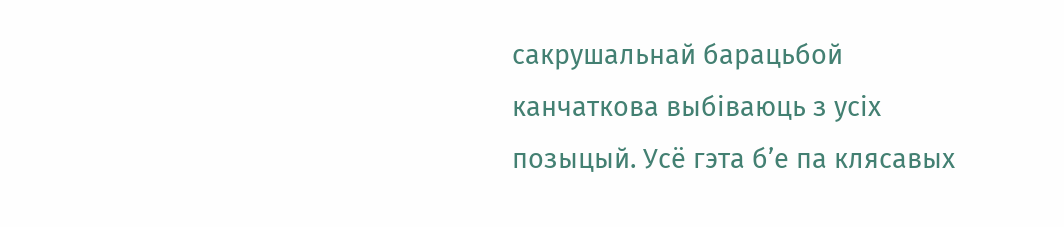сакрушальнай барацьбой канчаткова выбіваюць з усіх позыцый. Усё гэта б’е па клясавых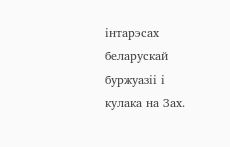інтарэсах беларускай буржуазіі і кулака на Зах.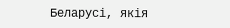Беларусі, якія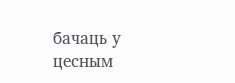бачаць у цесным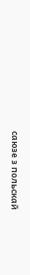саюзе з польскай